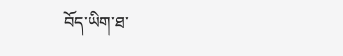བོད་ཡིག་ཐ་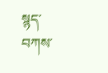སྙད་བཀས་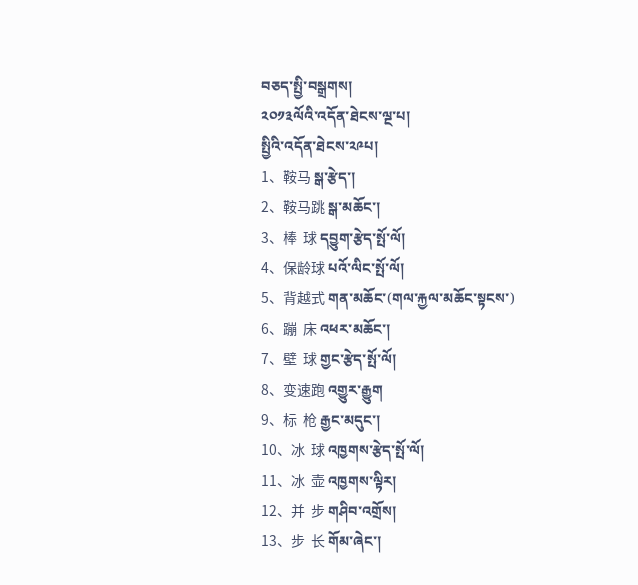བཅད་སྤྱི་བསྒྲགས།
༢༠༡༣ལོའི་འདོན་ཐེངས་ལྔ་པ།                                                                                                                      སྤྱིའི་འདོན་ཐེངས་༢༩པ།
1、鞍马 སྒ་རྩེད་།
2、鞍马跳 སྒ་མཆོང་།
3、棒  球 དབྱུག་རྩེད་སྤོ་ལོ།
4、保龄球 པའོ་ལིང་སྤོ་ལོ།
5、背越式 གན་མཆོང་(གལ་རྐྱལ་མཆོང་སྟངས་)
6、蹦  床 འཕར་མཆོང་།
7、壁  球 གྱང་རྩེད་སྤོ་ལོ།
8、变速跑 འགྱུར་རྒྱུག
9、标  枪 རྒྱང་མདུང་།
10、冰  球 འཁྱགས་རྩེད་སྤོ་ལོ།
11、冰  壶 འཁྱགས་ལྟིར།
12、并  步 གཤིབ་འགྲོས།
13、步  长 གོམ་ཞེང་།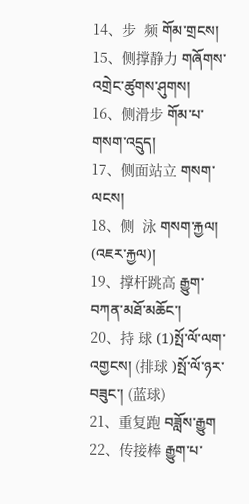14、步  频 གོམ་གྲངས།
15、侧撑静力 གཞོགས་འགྲེང་ཚུགས་ཤུགས།
16、侧滑步 གོམ་པ་གསག་འདྲུད།
17、侧面站立 གསག་ལངས།
18、侧  泳 གསག་རྐྱལ། (འཇར་རྐྱལ)།
19、撑杆跳高 རྒྱུག་བཀན་མཐོ་མཆོང་།
20、持 球 (1)སྤོ་ལོ་ལག་འགྱངས། (排球 )སྤོ་ལོ་ཉར་བཟུང་། (蓝球)
21、重复跑 བཟློས་རྒྱུག
22、传接棒 རྒྱུག་པ་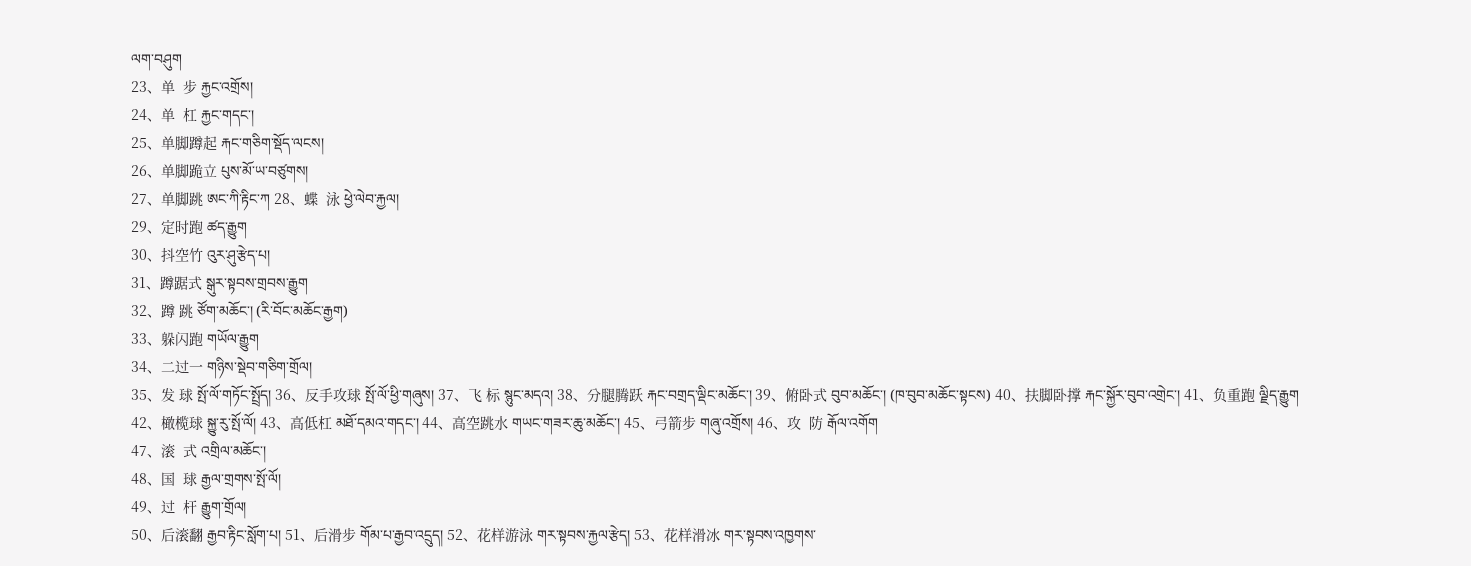ལག་བཤུག
23、单  步 རྐྱང་འགྲོས།
24、单  杠 རྐྱང་གདང་།
25、单脚蹲起 རྐང་གཅིག་སྡོད་ལངས།
26、单脚跪立 པུས་མོ་ཡ་བཙུགས།
27、单脚跳 ཨང་ཀི་རྟིང་ཀ 28、蝶  泳 ཕྱེ་ལེབ་རྐྱལ།
29、定时跑 ཚད་རྒྱུག
30、抖空竹 འུར་ཤུ་རྩེད་པ།
31、蹲踞式 སྒུར་སྟབས་གྲབས་རྒྱུག
32、蹲 跳 ཙོག་མཆོང་། (རི་བོང་མཆོང་རྒྱག)
33、躲闪跑 གཡོལ་རྒྱུག
34、二过一 གཉིས་སྡེབ་གཅིག་གྲོལ།
35、发 球 སྤོ་ལོ་གཏོང་སྤྲོད། 36、反手攻球 སྤོ་ལོ་ཕྱི་གཞུས། 37、飞 标 སྙུང་མདའ། 38、分腿腾跃 རྐང་བགྲད་ལྡིང་མཆོང་། 39、俯卧式 བུབ་མཆོང་། (ཁ་བུབ་མཆོང་སྟངས) 40、扶脚卧撑 རྐང་སྐྱོར་བུབ་འགྲེང་། 41、负重跑 ལྗིད་རྒྱུག
42、橄榄球 སྐྱུ་རུ་སྤོ་ལོ། 43、高低杠 མཐོ་དམའ་གདང་། 44、高空跳水 གཡང་གཟར་ཆུ་མཆོང་། 45、弓箭步 གཞུ་འགྲོས། 46、攻  防 རྒོལ་འགོག
47、滚  式 འགྲིལ་མཆོང་།
48、国  球 རྒྱལ་གྲགས་སྤོ་ལོ།
49、过  杆 རྒྱུག་གྲོལ།
50、后滚翻 རྒྱབ་རྟིང་སློག་པ། 51、后滑步 གོམ་པ་རྒྱབ་འདྲུད། 52、花样游泳 གར་སྟབས་རྐྱལ་རྩེད། 53、花样滑冰 གར་སྟབས་འཁྱགས་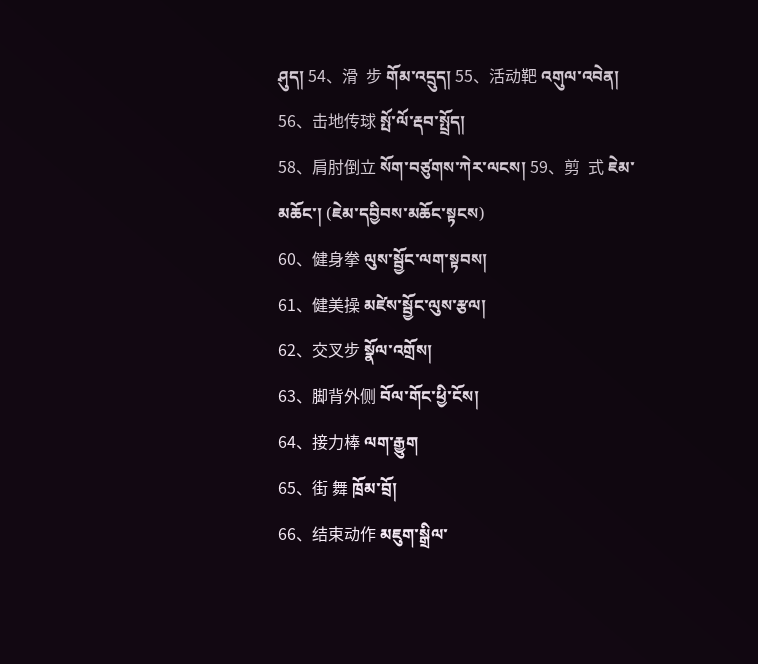ཤུད། 54、滑  步 གོམ་འདྲུད། 55、活动靶 འགུལ་འབེན།
56、击地传球 སྤོ་ལོ་རྡབ་སྤྲོད།
58、肩肘倒立 སོག་བཙུགས་ཀེར་ལངས། 59、剪  式 ཇེམ་མཆོང་། (ཇེམ་དབྱིབས་མཆོང་སྟངས)
60、健身拳 ལུས་སྦྱོང་ལག་སྟབས།
61、健美操 མཛེས་སྦྱོང་ལུས་རྩལ།
62、交叉步 སྣོལ་འགྲོས།
63、脚背外侧 བོལ་གོང་ཕྱི་ངོས།
64、接力棒 ལག་རྒྱུག
65、街 舞 ཁྲོམ་བྲོ།
66、结束动作 མཇུག་སྒྲིལ་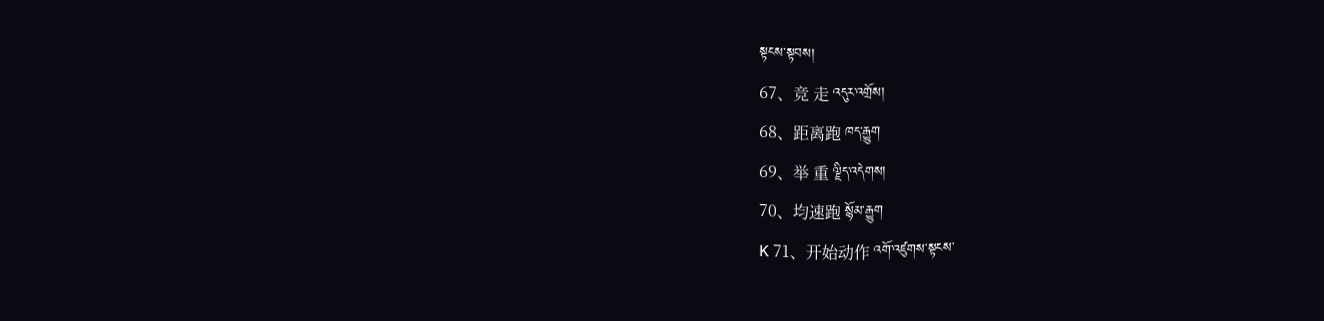སྟངས་སྟབས།
67、竞 走 འདུར་འགྲོས།
68、距离跑 ཁད་རྒྱུག
69、举 重 ལྗིད་འདེགས།
70、均速跑 སྙོམ་རྒྱུག
K 71、开始动作 འགོ་འཛུགས་སྟངས་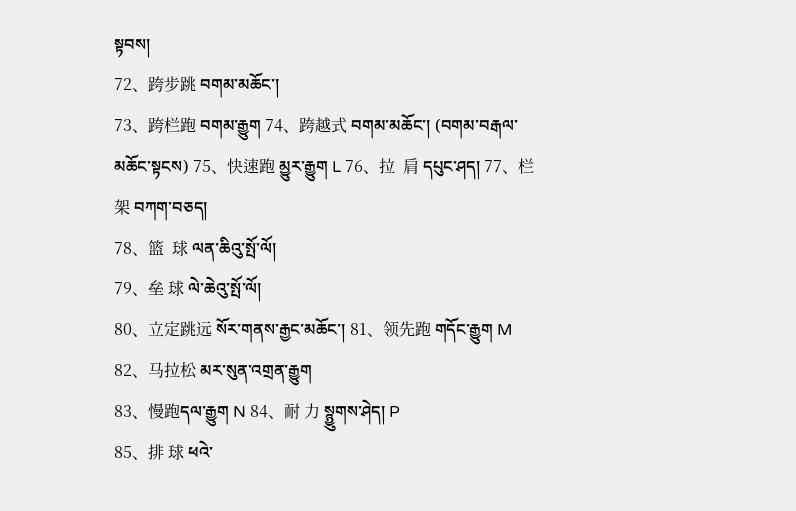སྟབས།
72、跨步跳 བགམ་མཆོང་།
73、跨栏跑 བགམ་རྒྱུག 74、跨越式 བགམ་མཆོང་། (བགམ་བརྒལ་མཆོང་སྟངས) 75、快速跑 མྱུར་རྒྱུག L 76、拉  肩 དཔུང་ཤད། 77、栏  架 བཀག་བཅད།
78、篮  球 ལན་ཆིའུ་སྤོ་ལོ།
79、垒 球 ལེ་ཆེའུ་སྤོ་ལོ།
80、立定跳远 སོར་གནས་རྒྱང་མཆོང་། 81、领先跑 གདོང་རྒྱུག M
82、马拉松 མར་སུན་འགྲན་རྒྱུག
83、慢跑དལ་རྒྱུག N 84、耐 力 སྙྱུགས་ཤེད། P
85、排 球 ཕའེ་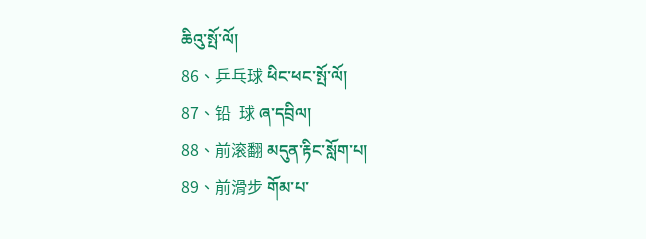ཆིའུ་སྤོ་ལོ།
86、乒乓球 ཕིང་ཕང་སྤོ་ལོ།
87、铅  球 ཞ་དབྲིལ།
88、前滚翻 མདུན་རྟིང་སློག་པ།
89、前滑步 གོམ་པ་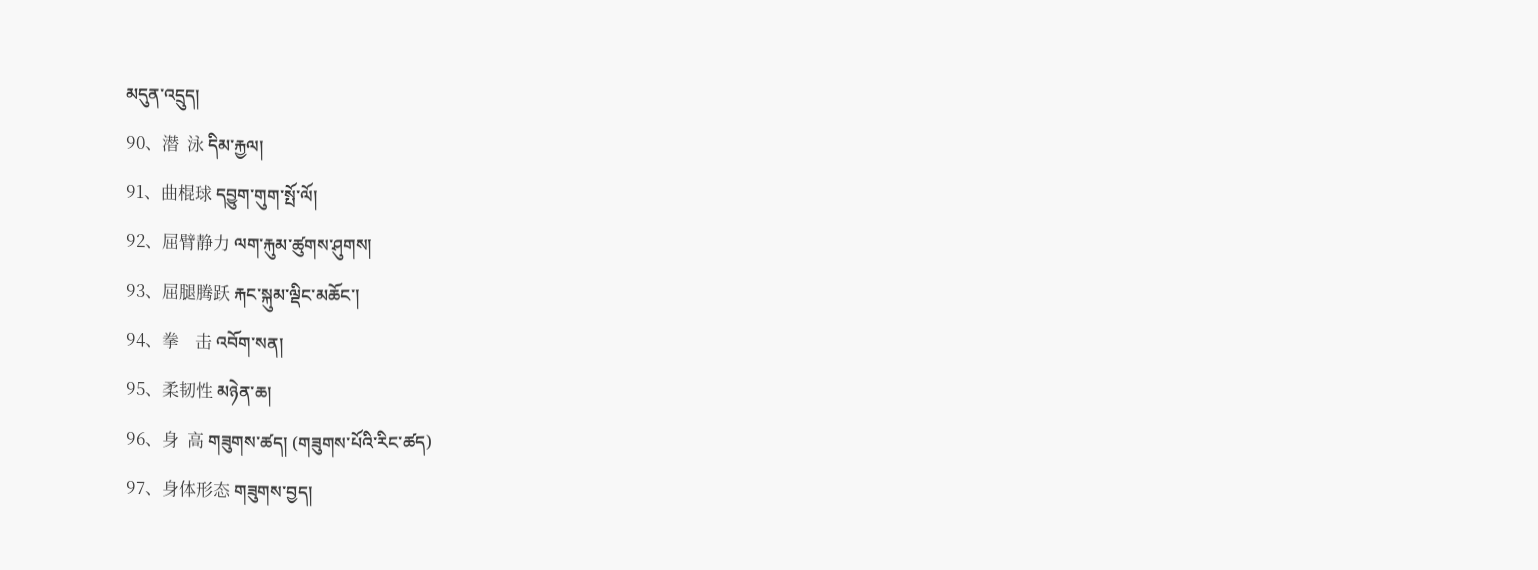མདུན་འདྲུད།
90、潜  泳 དིམ་རྐྱལ།
91、曲棍球 དབྱུག་གུག་སྤོ་ལོ།
92、屈臂静力 ལག་རྐུམ་ཚུགས་ཤུགས།
93、屈腿腾跃 རྐང་སྐུམ་ལྡིང་མཆོང་།
94、拳    击 འབོག་སན།
95、柔韧性 མཉེན་ཆ།
96、身  高 གཟུགས་ཚད། (གཟུགས་པོའི་རིང་ཚད)
97、身体形态 གཟུགས་བྱད།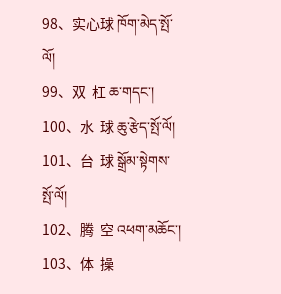98、实心球 ཁོག་མེད་སྤོ་ལོ།
99、双  杠 ཆ་གདང་།
100、水  球 ཆུ་རྩེད་སྤོ་ལོ།
101、台  球 སྒྲོམ་སྟེགས་སྤོ་ལོ།
102、腾  空 འཕག་མཆོང་།
103、体  操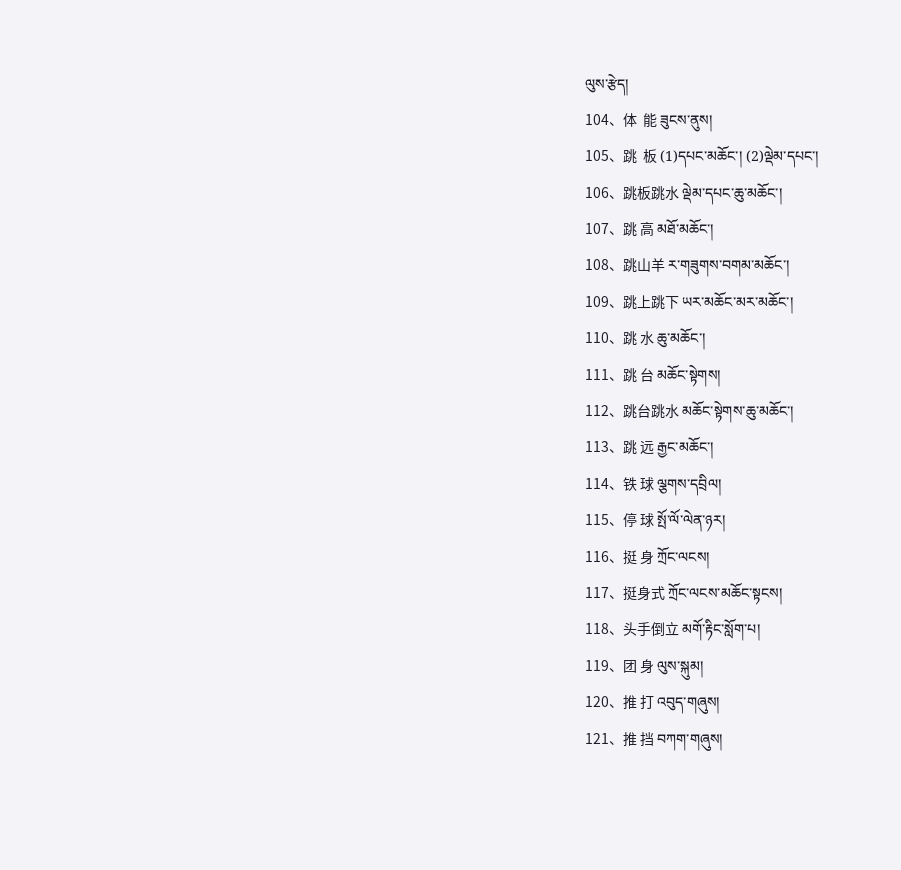ལུས་རྩེད།
104、体  能 ཟུངས་ནུས།
105、跳  板 (1)དཔང་མཆོང་། (2)ལྡེམ་དཔང་།
106、跳板跳水 ལྡེམ་དཔང་ཆུ་མཆོང་།
107、跳 高 མཐོ་མཆོང་།
108、跳山羊 ར་གཟུགས་བགམ་མཆོང་།
109、跳上跳下 ཡར་མཆོང་མར་མཆོང་།
110、跳 水 ཆུ་མཆོང་།
111、跳 台 མཆོང་སྟེགས།
112、跳台跳水 མཆོང་སྟེགས་ཆུ་མཆོང་།
113、跳 远 རྒྱང་མཆོང་།
114、铁 球 ལྕགས་དབྲིལ།
115、停 球 སྤོ་ལོ་ལེན་ཉར།
116、挺 身 ཀྲོང་ལངས།
117、挺身式 ཀྲོང་ལངས་མཆོང་སྟངས།
118、头手倒立 མགོ་རྟིང་སློག་པ།
119、团 身 ལུས་སྐུམ།
120、推 打 འབུད་གཞུས།
121、推 挡 བཀག་གཞུས།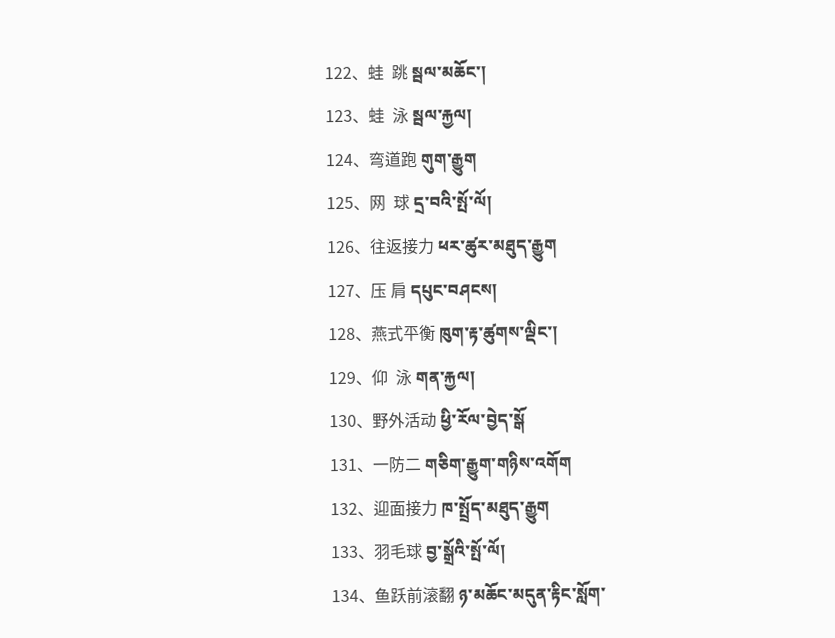122、蛙  跳 སྦལ་མཆོང་།
123、蛙  泳 སྦལ་རྐྱལ།
124、弯道跑 གུག་རྒྱུག
125、网  球 དྲ་བའི་སྤོ་ལོ།
126、往返接力 ཕར་ཚུར་མཐུད་རྒྱུག
127、压 肩 དཔུང་བཤངས།
128、燕式平衡 ཁུག་རྟ་ཚུགས་ལྡིང་།
129、仰  泳 གན་རྐྱལ།
130、野外活动 ཕྱི་རོལ་བྱེད་སྒོ
131、一防二 གཅིག་རྒྱུག་གཉིས་འགོག
132、迎面接力 ཁ་སྤྲོད་མཐུད་རྒྱུག
133、羽毛球 བྱ་སྒྲོའི་སྤོ་ལོ།
134、鱼跃前滚翻 ཉ་མཆོང་མདུན་རྟིང་སློག་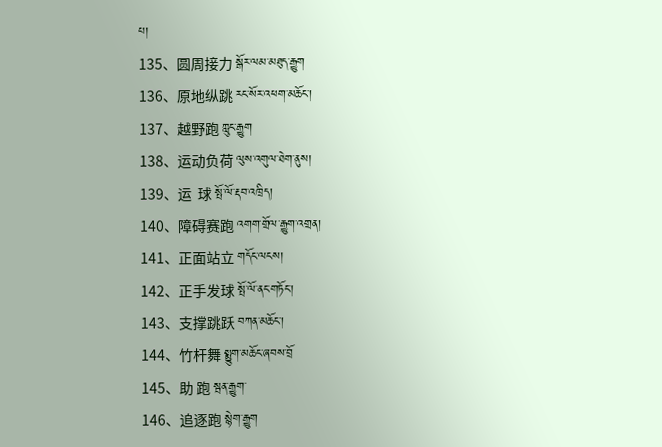པ།
135、圆周接力 སྒོར་ལམ་མཐུད་རྒྱུག
136、原地纵跳 རང་སོར་འཕག་མཆོང་།
137、越野跑 ཀླུང་རྒྱུག
138、运动负荷 ལུས་འགུལ་ཐེག་ནུས།
139、运  球 སྤོ་ལོ་རྡབ་འཁྲིད།
140、障碍赛跑 འགག་གྲོལ་རྒྱུག་འགྲན།
141、正面站立 གདོང་ལངས།
142、正手发球 སྤོ་ལོ་ནང་གཏོང་།
143、支撑跳跃 བཀན་མཆོང་།
144、竹杆舞 སྨྱུག་མཆོང་ཞབས་བྲོ
145、助 跑 སྦན་རྒྱུག་
146、追逐跑 སྙེག་རྒྱུག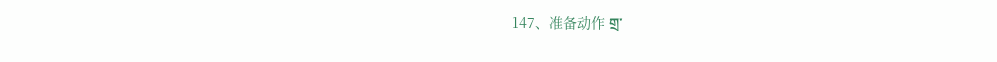147、准备动作 གྲ་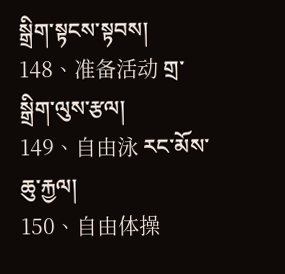སྒྲིག་སྟངས་སྟབས།
148、准备活动 གྲ་སྒྲིག་ལུས་རྩལ།
149、自由泳 རང་མོས་ཆུ་རྐྱལ།
150、自由体操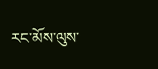རང་མོས་ལུས་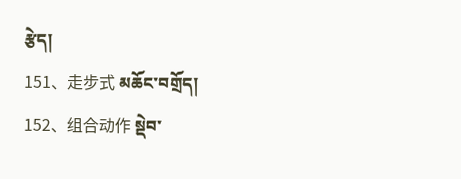རྩེད།
151、走步式 མཆོང་བགྲོད།
152、组合动作 སྡེབ་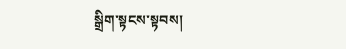སྒྲིག་སྟངས་སྟབས།